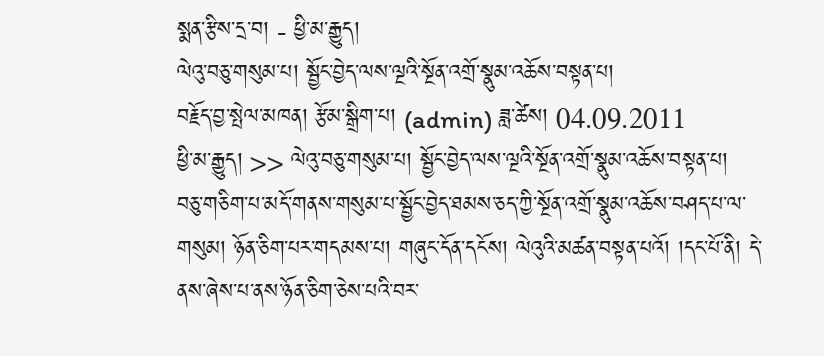སྨན་རྩིས་དྲ་བ། - ཕྱི་མ་རྒྱུད།
ལེའུ་བཅུ་གསུམ་པ། སྦྱོང་བྱེད་ལས་ལྔའི་སྔོན་འགྲོ་སྣུམ་འཆོས་བསྟན་པ།
བརྗོད་བྱ་སྤེལ་མཁན། རྩོམ་སྒྲིག་པ། (admin) ཟླ་ཚེས། 04.09.2011
ཕྱི་མ་རྒྱུད། >> ལེའུ་བཅུ་གསུམ་པ། སྦྱོང་བྱེད་ལས་ལྔའི་སྔོན་འགྲོ་སྣུམ་འཆོས་བསྟན་པ།
བཅུ་གཅིག་པ་མདོ་གནས་གསུམ་པ་སྦྱོང་བྱེད་ཐམས་ཅད་ཀྱི་སྔོན་འགྲོ་སྣུམ་འཆོས་བཤད་པ་ལ་གསུམ། ཉོན་ཅིག་པར་གདམས་པ། གཞུང་དོན་དངོས། ལེའུའི་མཚན་བསྟན་པའོ། །དང་པོ་ནི། དེ་ནས་ཞེས་པ་ནས་ཉོན་ཅིག་ཅེས་པའི་བར་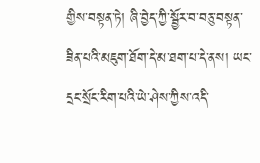གྱིས་བསྟན་ཏེ། ཞི་བྱེད་ཀྱི་སྦྱོར་བ་བཅུ་བསྟན་ཟིན་པའི་མཇུག་ཐོག་དེ་མ་ཐག་པ་དེ་ནས། ཡང་དྲང་སྲོང་རིག་པའི་ཡེ་ཤེས་ཀྱིས་འདི་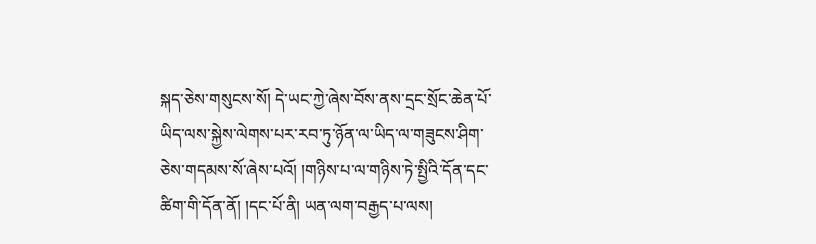སྐད་ཅེས་གསུངས་སོ། དེ་ཡང་ཀྱེ་ཞེས་བོས་ནས་དྲང་སྲོང་ཆེན་པོ་ཡིད་ལས་སྐྱེས་ལེགས་པར་རབ་ཏུ་ཉོན་ལ་ཡིད་ལ་གཟུངས་ཤིག་ཅེས་གདམས་སོ་ཞེས་པའོ། །གཉིས་པ་ལ་གཉིས་ཏེ་སྤྱིའི་དོན་དང་ཚིག་གི་དོན་ནོ། །དང་པོ་ནི། ཡན་ལག་བརྒྱད་པ་ལས།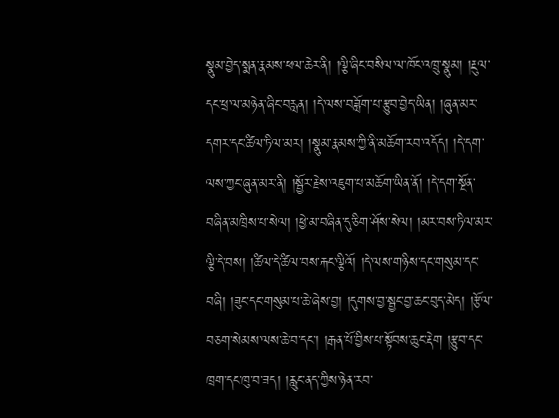སྣུམ་བྱེད་སྨན་རྣམས་ཕལ་ཆེར་ནི། །ལྕི་ཞིང་བསིལ་ལ་ཁོང་འཁྲུ་སྣུམ། །རྔུལ་དང་ཕྲ་ལ་མཉེན་ཞིང་བརླན། །དེ་ལས་བཟློག་པ་རྩུབ་བྱེད་ཡིན། །ཞུན་མར་དགར་དང་ཚིལ་ཏིལ་མར། །སྣུམ་རྣམས་ཀྱི་ནི་མཆོག་རབ་འདོད། །དེ་དག་ལས་ཀྱང་ཞུན་མར་ནི། །སྦྱོར་རྗེས་འཇུག་པ་མཆོག་ཡིན་ནོ། །དེ་དག་སྔོན་བཞིན་མཁྲིས་པ་སེལ། །ཕྱེ་མ་བཞིན་དུ་ཅིག་ཤོས་སེལ། །མར་བས་ཏིལ་མར་ལྕི་དེ་བས། །ཚིལ་དེ་ཚིལ་བས་རྐང་ལྕིའོ། །དེ་ལས་གཉིས་དང་གསུམ་དང་བཞི། །ཟུང་དང་གསུམ་པ་ཆེ་ཞེས་བྱ། །དུགས་བྱ་སྦྱང་བྱ་ཆང་བུད་མེད། །རྩོལ་བཅག་སེམས་ལས་ཆེ་བ་དང་། །རྒན་པོ་བྱིས་པ་སྟོབས་ཆུང་རྡེག །རྩུབ་དང་ཁྲག་དང་ཁུ་བ་ཟད། །རླུང་ནད་ཀྱིས་ཉེན་རབ་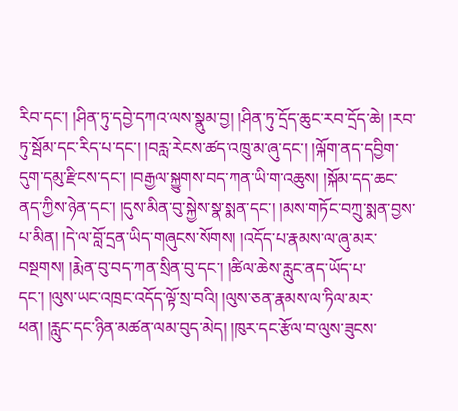རིབ་དང་། །ཤིན་ཏུ་དབྱེ་དཀའ་ལས་སྣུམ་བྱ། །ཤིན་ཏུ་དྲོད་ཆུང་རབ་དྲོད་ཆེ། །རབ་ཏུ་སྦོམ་དང་རིད་པ་དང་། །བརླ་རེངས་ཚད་འཁྲུ་མ་ཞུ་དང་། །ལྐོག་ནད་དབྱིག་དུག་དམུ་རྫིངས་དང་། །བརྒྱལ་སྐྱུགས་བད་ཀན་ཡི་ག་འཆུས། །སྐོམ་དད་ཆང་ནད་ཀྱིས་ཉེན་དང་། །དུས་མིན་བུ་སྐྱེས་སྣ་སྨན་དང་། །མས་གཏོང་བཀྲུ་སྨན་བྱས་པ་མིན། །དེ་ལ་བློ་དྲན་ཡིད་གཞུངས་སོགས། །འདོད་པ་རྣམས་ལ་ཞུ་མར་བསྔགས། །རྨེན་བུ་བད་ཀན་སྲིན་བུ་དང་། །ཚིལ་ཆེས་རླུང་ནད་ཡོད་པ་དང་། །ལུས་ཡང་འཁྲང་འདོད་ལྟོ་སྲ་བའི། །ལུས་ཅན་རྣམས་ལ་ཏིལ་མར་ཕན། །རླུང་དང་ཉིན་མཚན་ལམ་བུད་མེད། །ཁུར་དང་རྩོལ་བ་ལུས་ཟུངས་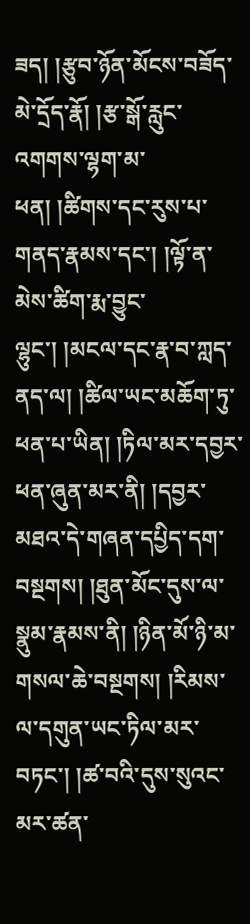ཟད། །རྩུབ་ཉོན་མོངས་བཟོད་མེ་དྲོད་རྣོ། །རྩ་སྒོ་རླུང་འགགས་ལྷག་མ་ཕན། །ཚིགས་དང་རུས་པ་གནད་རྣམས་དང་། །ལྟོ་ན་མེས་ཚིག་རྨ་བྱུང་ལྷུང་། །མངལ་དང་རྣ་བ་ཀླད་ནད་ལ། །ཚིལ་ཡང་མཆོག་ཏུ་ཕན་པ་ཡིན། །ཏིལ་མར་དབྱར་ཕན་ཞུན་མར་ནི། །དབྱར་མཐའ་དེ་གཞན་དཔྱིད་དག་བསྔགས། །ཐུན་མོང་དུས་ལ་སྣུམ་རྣམས་ནི། །ཉིན་མོ་ཉི་མ་གསལ་ཆེ་བསྔགས། །རིམས་ལ་དགུན་ཡང་ཏིལ་མར་བཏང་། །ཚ་བའི་དུས་སུའང་མར་ཚན་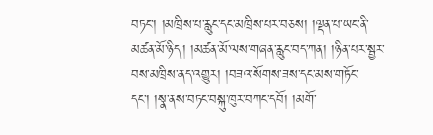བཏང་། །མཁྲིས་པ་རླུང་དང་མཁྲིས་པར་བཅས། །ལྡན་པ་ཡང་ནི་མཚན་མོ་ཉིད། །མཚན་མོ་ལས་གཞན་རླུང་བད་ཀན། །ཉིན་པར་སྦྱར་བས་མཁྲིས་ནད་འགྱུར། །བཟའ་སོགས་ཟས་དང་མས་གཏོང་དང་། །སྣ་ནས་བཏང་བསྐུ་ཁུར་བཀང་དབོ། །མགོ་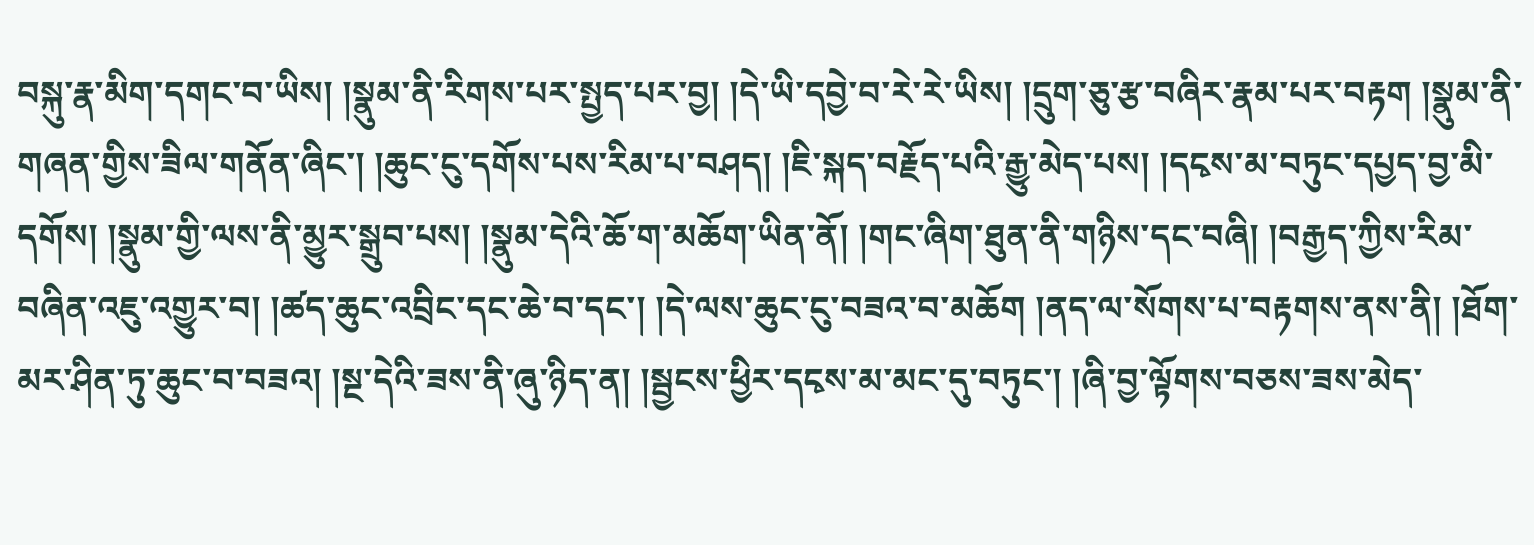བསྐུ་རྣ་མིག་དགང་བ་ཡིས། །སྣུམ་ནི་རིགས་པར་སྤྱད་པར་བྱ། །དེ་ཡི་དབྱེ་བ་རེ་རེ་ཡིས། །དྲུག་ཅུ་རྩ་བཞིར་རྣམ་པར་བརྟག །སྣུམ་ནི་གཞན་གྱིས་ཟིལ་གནོན་ཞིང་། །ཆུང་ངུ་དགོས་པས་རིམ་པ་བཤད། །ཇི་སྐད་བརྗོད་པའི་རྒྱུ་མེད་པས། །དངྭས་མ་བཏུང་དཔྱད་བྱ་མི་དགོས། །སྣུམ་གྱི་ལས་ནི་མྱུར་སྒྲུབ་པས། །སྣུམ་དེའི་ཆོ་ག་མཆོག་ཡིན་ནོ། །གང་ཞིག་ཐུན་ནི་གཉིས་དང་བཞི། །བརྒྱད་ཀྱིས་རིམ་བཞིན་འཇུ་འགྱུར་བ། །ཚད་ཆུང་འབྲིང་དང་ཆེ་བ་དང་། །དེ་ལས་ཆུང་ངུ་བཟའ་བ་མཆོག །ནད་ལ་སོགས་པ་བརྟགས་ནས་ནི། །ཐོག་མར་ཤིན་ཏུ་ཆུང་བ་བཟའ། །སྔ་དེའི་ཟས་ནི་ཞུ་ཉིད་ན། །སྦྱངས་ཕྱིར་དངྭས་མ་མང་དུ་བཏུང་། །ཞི་བྱ་ལྟོགས་བཅས་ཟས་མེད་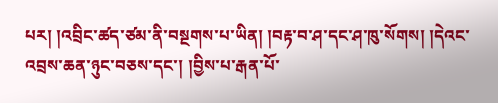པར། །འབྲིང་ཚད་ཙམ་ནི་བསྔགས་པ་ཡིན། །བརྟ་བ་ཤ་དང་ཤ་ཁུ་སོགས། །དེའང་འབྲས་ཆན་ཉུང་བཅས་དང་། །བྱིས་པ་རྒན་པོ་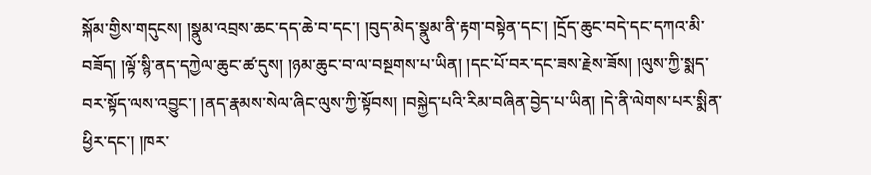སྐོམ་གྱིས་གདུངས། །སྣུམ་འབྲས་ཆང་དད་ཆེ་བ་དང་། །བུད་མེད་སྣུམ་ནི་རྟག་བསྟེན་དང་། །དྲོད་ཆུང་བདེ་དང་དཀའ་མི་བཟོད། །ལྟོ་སྙི་ནད་དཀྱེལ་ཆུང་ཚ་དུས། །ཉམ་ཆུང་བ་ལ་བསྔགས་པ་ཡིན། །དང་པོ་བར་དང་ཟས་རྗེས་ཟོས། །ལུས་ཀྱི་སྨད་བར་སྟོད་ལས་འབྱུང་། །ནད་རྣམས་སེལ་ཞིང་ལུས་ཀྱི་སྟོབས། །བསྐྱེད་པའི་རིམ་བཞིན་བྱེད་པ་ཡིན། །དེ་ནི་ལེགས་པར་སྨིན་ཕྱིར་དང་། །ཁར་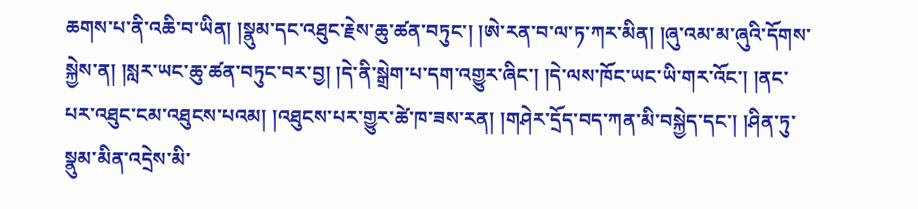ཆགས་པ་ནི་འཆི་བ་ཡིན། །སྣུམ་དང་འཐུང་རྗེས་ཆུ་ཚན་བཏུང་། །ཨེ་རན་བ་ལ་ཏ་ཀར་མིན། །ཞུ་འམ་མ་ཞུའི་དོགས་སྐྱེས་ན། །སླར་ཡང་ཆུ་ཚན་བཏུང་བར་བྱ། །དེ་ནི་སྒྲེག་པ་དག་འགྱུར་ཞིང་། །དེ་ལས་ཁོང་ཡང་ཡི་གར་འོང་། །ནང་པར་འཐུང་ངམ་འཐུངས་པའམ། །འཐུངས་པར་གྱུར་ཚེ་ཁ་ཟས་རན། །གཤེར་དྲོད་བད་ཀན་མི་བསྐྱེད་དང་། །ཤིན་ཏུ་སྣུམ་མིན་འདྲེས་མི་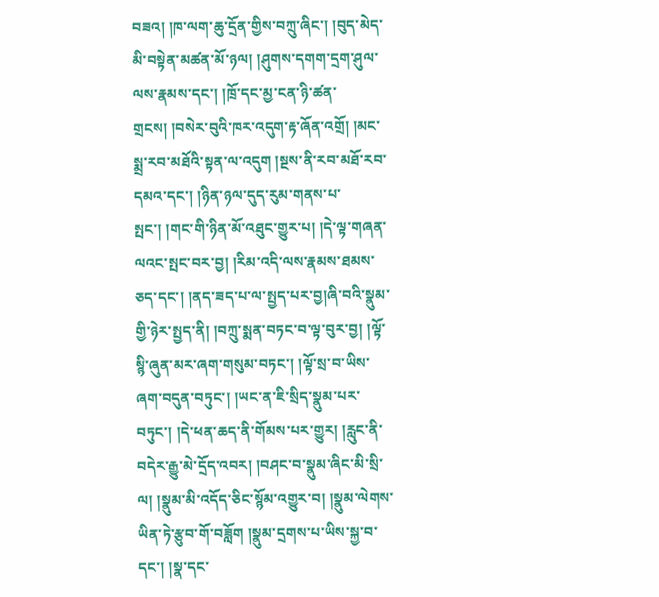བཟའ། །ཁ་ལག་ཆུ་དྲོན་གྱིས་བཀྲུ་ཞིང་། །བུད་མེད་མི་བསྟེན་མཚན་མོ་ཉལ། །ཤུགས་དགག་དྲག་ཤུལ་ལས་རྣམས་དང་། །ཁྲོ་དང་མྱ་ངན་ཉི་ཚན་གྲངས། །བསེར་བུའི་ཁར་འདུག་རྟ་ཞོན་འགྲོ། །མང་སྨྲ་རབ་མཐོའི་སྟན་ལ་འདུག །སྔས་ནི་རབ་མཐོ་རབ་དམའ་དང་། །ཉིན་ཉལ་དུད་རུམ་གནས་པ་སྤང་། །གང་གི་ཉིན་མོ་འཐུང་གྱུར་པ། །དེ་ལྟ་གཞན་ལའང་སྤང་བར་བྱ། །རིམ་འདི་ལས་རྣམས་ཐམས་ཅད་དང་། །ནད་ཟད་པ་ལ་སྤྱད་པར་བྱ།ཞི་བའི་སྣུམ་གྱི་ཉེར་སྤྱད་ནི། །བཀྲུ་སྨན་བཏང་བ་ལྟ་བུར་བྱ། །ལྟོ་སྙི་ཞུན་མར་ཞག་གསུམ་བཏང་། །ལྟོ་སྲ་བ་ཡིས་ཞག་བདུན་བཏུང་། །ཡང་ན་ཇི་སྲིད་སྣུམ་པར་བཏུང་། །དེ་ཕན་ཆད་ནི་གོམས་པར་གྱུར། །རླུང་ནི་བདེར་རྒྱུ་མེ་དྲོད་འབར། །བཤང་བ་སྣུམ་ཞིང་མི་སྲི་ལ། །སྣུམ་མི་འདོད་ཅིང་སྙོམ་འགྱུར་བ། །སྣུམ་ལེགས་ཡིན་ཏེ་རྩུབ་གོ་བཟློག །སྣུམ་དྲགས་པ་ཡིས་སྐྱ་བ་དང་། །སྣ་དང་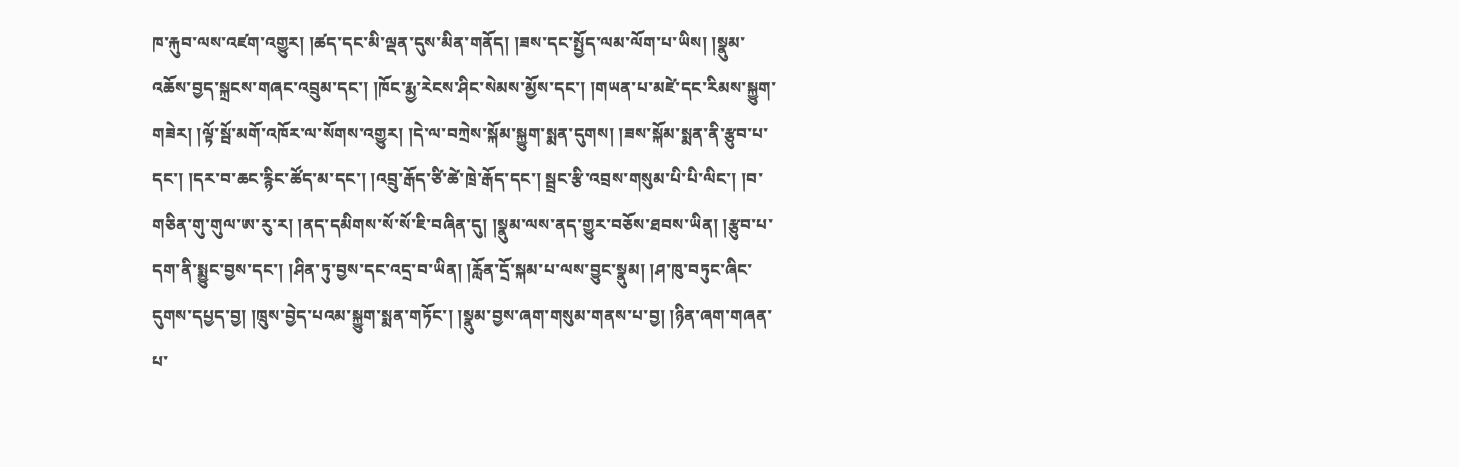ཁ་རྐུབ་ལས་འཛག་འགྱུར། །ཚད་དང་མི་ལྡན་དུས་མིན་གནོད། །ཟས་དང་སྤྱོད་ལམ་ལོག་པ་ཡིས། །སྣུམ་འཆོས་བྱད་སྐྲངས་གཞང་འབྲུམ་དང་། །ཁོང་རྨྱ་རེངས་ཤིང་སེམས་མྱོས་དང་། །གཡན་པ་མཛེ་དང་རིམས་སྐྱུག་གཟེར། །ལྟོ་སྦོ་མགོ་འཁོར་ལ་སོགས་འགྱུར། །དེ་ལ་བཀྲེས་སྐོམ་སྐྱུག་སྨན་དུགས། །ཟས་སྐོམ་སྨན་ནི་རྩུབ་པ་དང་། །དར་བ་ཆང་རྙིང་ཚོད་མ་དང་། །འབྲུ་རྒོད་ཙི་ཚེ་ཁྲེ་རྒོད་དང་། སྦྲང་རྩི་འབྲས་གསུམ་པི་པི་ལིང་། །བ་གཅིན་གུ་གུལ་ཨ་རུ་ར། །ནད་དམིགས་སོ་སོ་ཇི་བཞིན་དུ། །སྣུམ་ལས་ནད་གྱུར་བཅོས་ཐབས་ཡིན། །རྩུབ་པ་དག་ནི་སྨྱུང་བྱས་དང་། །ཤིན་ཏུ་བྱས་དང་འདྲ་བ་ཡིན། །རློན་དྲོ་སྐམ་པ་ལས་བྱུང་སྣུམ། །ཤ་ཁུ་བཏུང་ཞིང་དུགས་དཔྱད་བྱ། །ཁྲུས་བྱེད་པའམ་སྐྱུག་སྨན་གཏོང་། །སྣུམ་བྱས་ཞག་གསུམ་གནས་པ་བྱ། །ཉིན་ཞག་གཞན་པ་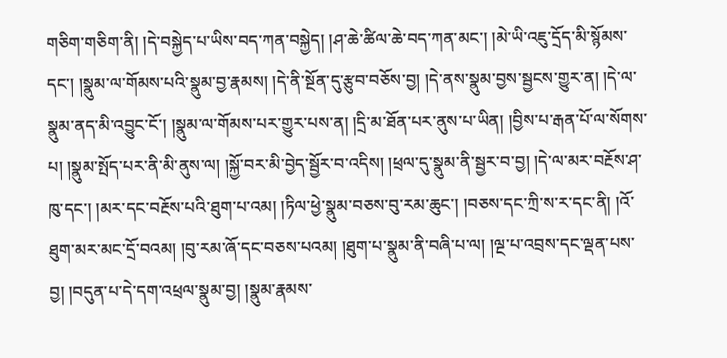གཅིག་གཅིག་ནི། །དེ་བསྐྱེད་པ་ཡིས་བད་ཀན་བསྐྱེད། །ཤ་ཆེ་ཚིལ་ཆེ་བད་ཀན་མང་། །མེ་ཡི་འཇུ་དྲོད་མི་སྙོམས་དང་། །སྣུམ་ལ་གོམས་པའི་སྣུམ་བྱ་རྣམས། །དེ་ནི་སྔོན་དུ་རྩུབ་བཅོས་བྱ། །དེ་ནས་སྣུམ་བྱས་སྦྱངས་གྱུར་ན། །དེ་ལ་སྣུམ་ནད་མི་འབྱུང་ངོ་། །སྣུམ་ལ་གོམས་པར་གྱུར་པས་ན། །དྲི་མ་ཐོན་པར་ནུས་པ་ཡིན། །བྱིས་པ་རྒན་པོ་ལ་སོགས་པ། །སྣུམ་སྤོད་པར་ནི་མི་ནུས་ལ། །སྐྱོ་བར་མི་བྱེད་སྦྱོར་བ་འདིས། །ཕྲལ་དུ་སྣུམ་ནི་སྦྱར་བ་བྱ། །དེ་ལ་མར་བརྔོས་ཤ་ཁུ་དང་། །མར་དང་བརྔོས་པའི་ཐུག་པ་འམ། །ཏིལ་ཕྱེ་སྣུམ་བཅས་བུ་རམ་ཆུང་། །བཅས་དང་ཀྲི་ས་ར་དང་ནི། །འོ་ཐུག་མར་མང་དྲོ་བའམ། །བུ་རམ་ཞོ་དང་བཅས་པའམ། །ཐུག་པ་སྣུམ་ནི་བཞི་པ་ལ། །ལྔ་པ་འབྲས་དང་ལྡན་པས་བྱ། །བདུན་པ་དེ་དག་འཕྲལ་སྣུམ་བྱ། །སྣུམ་རྣམས་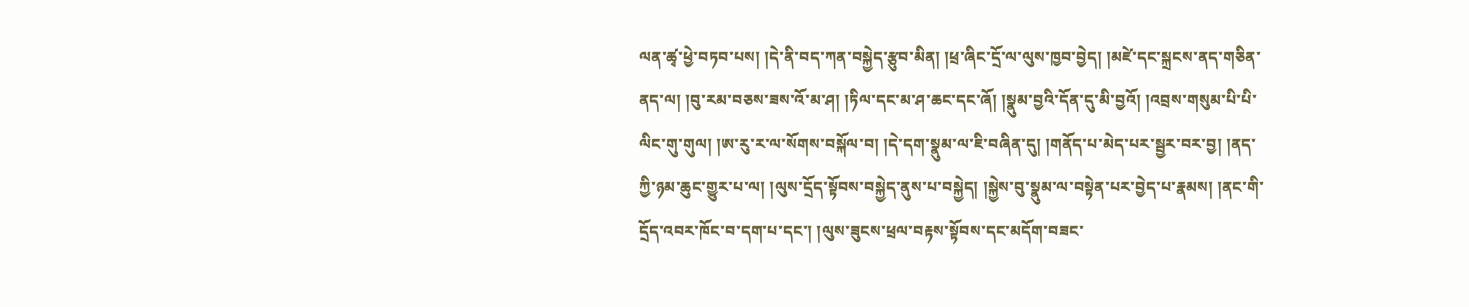ལན་ཚྭ་ཕྱེ་བཏབ་པས། །དེ་ནི་བད་ཀན་བསྐྱེད་རྩུབ་མིན། །ཕྲ་ཞིང་དྲོ་ལ་ལུས་ཁྱབ་བྱེད། །མཛེ་དང་སྐྲངས་ནད་གཅིན་ནད་ལ། །བུ་རམ་བཅས་ཟས་འོ་མ་ཤ། །ཏིལ་དང་མ་ཤ་ཆང་དང་ཞོ། །སྣུམ་བྱའི་དོན་དུ་མི་བྱའོ། །འབྲས་གསུམ་པི་པི་ལིང་གུ་གུལ། །ཨ་རུ་ར་ལ་སོགས་བསྐོལ་བ། །དེ་དག་སྣུམ་ལ་ཇི་བཞིན་དུ། །གནོད་པ་མེད་པར་སྦྱར་བར་བྱ། །ནད་ཀྱི་ཉམ་ཆུང་གྱུར་པ་ལ། །ལུས་དྲོད་སྟོབས་བསྐྱེད་ནུས་པ་བསྐྱེད། །སྐྱེས་བུ་སྣུམ་ལ་བསྟེན་པར་བྱེད་པ་རྣམས། །ནང་གི་དྲོད་འབར་ཁོང་བ་དག་པ་དང་། །ལུས་ཟུངས་ཕྲལ་བརྟས་སྟོབས་དང་མདོག་བཟང་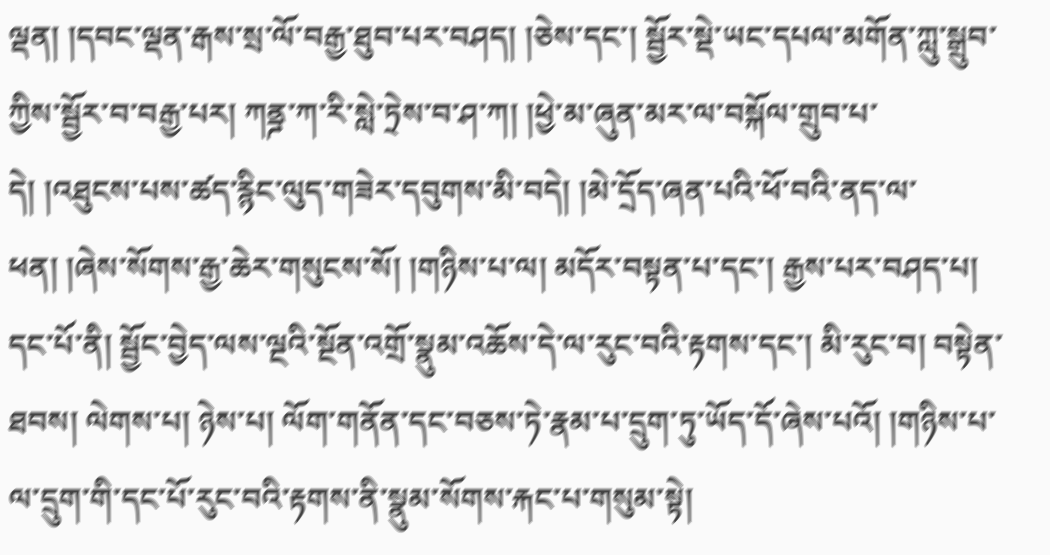ལྡན། །དབང་ལྡན་རྒས་སྲ་ལོ་བརྒྱ་ཐུབ་པར་བཤད། །ཅེས་དང་། སྦྱོར་སྡེ་ཡང་དཔལ་མགོན་ཀླུ་སྒྲུབ་ཀྱིས་སྦྱོར་བ་བརྒྱ་པར། ཀནྜ་ཀ་རི་སླེ་ཏྲེས་བ་ཤ་ཀ། །ཕྱེ་མ་ཞུན་མར་ལ་བསྐོལ་གྲུབ་པ་དེ། །འཐུངས་པས་ཚད་རྙིང་ལུད་གཟེར་དབུགས་མི་བདེ། །མེ་དྲོད་ཞན་པའི་ཕོ་བའི་ནད་ལ་ཕན། །ཞེས་སོགས་རྒྱ་ཆེར་གསུངས་སོ། །གཉིས་པ་ལ། མདོར་བསྟན་པ་དང་། རྒྱས་པར་བཤད་པ། དང་པོ་ནི། སྦྱོང་བྱེད་ལས་ལྔའི་སྔོན་འགྲོ་སྣུམ་འཆོས་དེ་ལ་རུང་བའི་རྟགས་དང་། མི་རུང་བ། བསྟེན་ཐབས། ལེགས་པ། ཉེས་པ། ལོག་གནོན་དང་བཅས་ཏེ་རྣམ་པ་དྲུག་ཏུ་ཡོད་དོ་ཞེས་པའོ། །གཉིས་པ་ལ་དྲུག་གི་དང་པོ་རུང་བའི་རྟགས་ནི་སྣུམ་སོགས་རྐང་པ་གསུམ་སྟེ།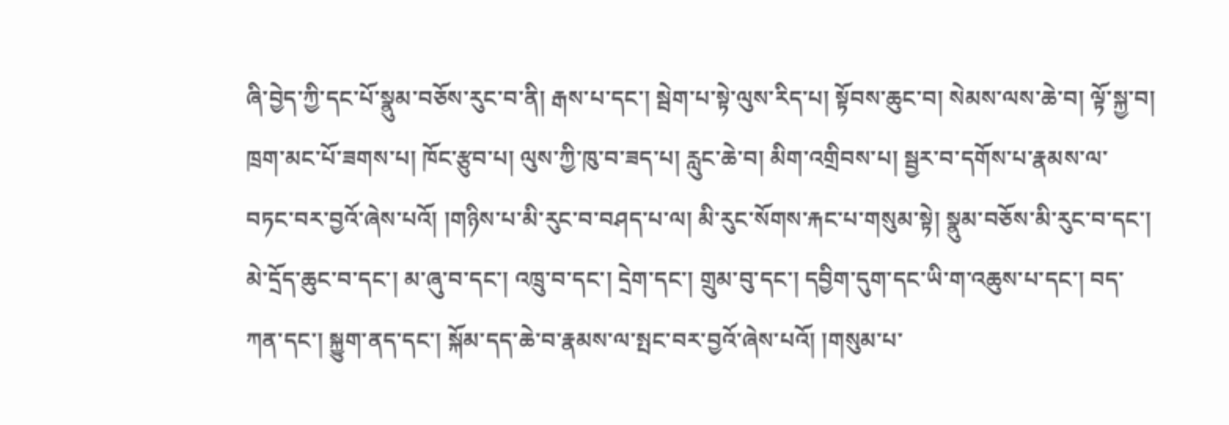ཞི་བྱེད་ཀྱི་དང་པོ་སྣུམ་བཅོས་རུང་བ་ནི། རྒས་པ་དང་། སྦེག་པ་སྟེ་ལུས་རིད་པ། སྟོབས་ཆུང་བ། སེམས་ལས་ཆེ་བ། ལྟོ་སྐྱ་བ། ཁྲག་མང་པོ་ཟགས་པ། ཁོང་རྩུབ་པ། ལུས་ཀྱི་ཁུ་བ་ཟད་པ། རླུང་ཆེ་བ། མིག་འགྲིབས་པ། སྦྱར་བ་དགོས་པ་རྣམས་ལ་བཏང་བར་བྱའོ་ཞེས་པའོ། །གཉིས་པ་མི་རུང་བ་བཤད་པ་ལ། མི་རུང་སོགས་རྐང་པ་གསུམ་སྟེ། སྣུམ་བཅོས་མི་རུང་བ་དང་། མེ་དྲོད་ཆུང་བ་དང་། མ་ཞུ་བ་དང་། འཁྲུ་བ་དང་། དྲེག་དང་། གྲུམ་བུ་དང་། དབྱིག་དུག་དང་ཡི་ག་འཆུས་པ་དང་། བད་ཀན་དང་། སྐྱུག་ནད་དང་། སྐོམ་དད་ཆེ་བ་རྣམས་ལ་སྤང་བར་བྱའོ་ཞེས་པའོ། །གསུམ་པ་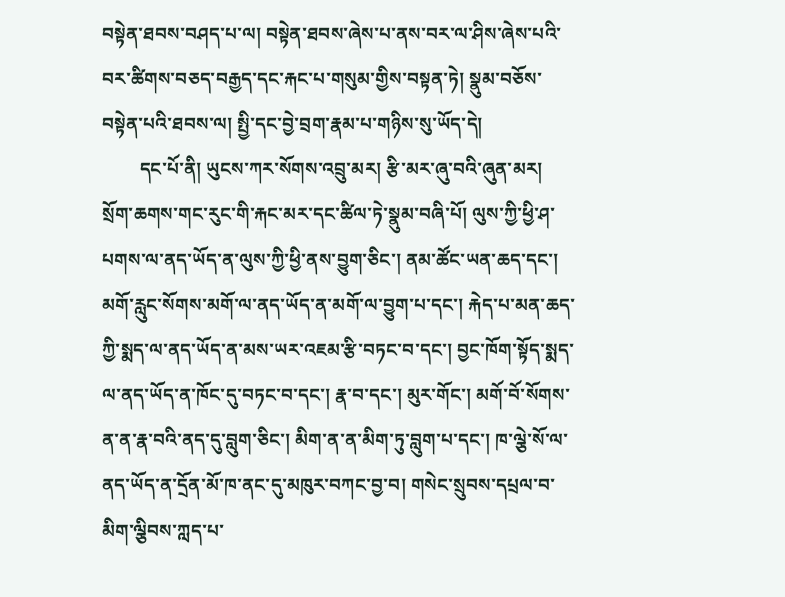བསྟེན་ཐབས་བཤད་པ་ལ། བསྟེན་ཐབས་ཞེས་པ་ནས་བར་ལ་ཤིས་ཞེས་པའི་བར་ཚིགས་བཅད་བརྒྱད་དང་རྐང་པ་གསུམ་གྱིས་བསྟན་ཏེ། སྣུམ་བཅོས་བསྟེན་པའི་ཐབས་ལ། སྤྱི་དང་བྱེ་བྲག་རྣམ་པ་གཉིས་སུ་ཡོད་དེ།
        དང་པོ་ནི། ཡུངས་ཀར་སོགས་འབྲུ་མར། རྩི་མར་ཞུ་བའི་ཞུན་མར། སྲོག་ཆགས་གང་རུང་གི་རྐང་མར་དང་ཚིལ་ཏེ་སྣུམ་བཞི་པོ། ལུས་ཀྱི་ཕྱི་ཤ་པགས་ལ་ནད་ཡོད་ན་ལུས་ཀྱི་ཕྱི་ནས་བྱུག་ཅིང་། ནམ་ཚོང་ཡན་ཆད་དང་། མགོ་རླུང་སོགས་མགོ་ལ་ནད་ཡོད་ན་མགོ་ལ་བྱུག་པ་དང་། རྐེད་པ་མན་ཆད་ཀྱི་སྨད་ལ་ནད་ཡོད་ན་མས་ཡར་འཇམ་རྩི་བཏང་བ་དང་། བྱང་ཁོག་སྟོད་སྨད་ལ་ནད་ཡོད་ན་ཁོང་དུ་བཏང་བ་དང་། རྣ་བ་དང་། མུར་གོང་། མགོ་བོ་སོགས་ན་ན་རྣ་བའི་ནད་དུ་བླུག་ཅིང་། མིག་ན་ན་མིག་ཏུ་བླུག་པ་དང་། ཁ་ལྕེ་སོ་ལ་ནད་ཡོད་ན་དྲོན་མོ་ཁ་ནང་དུ་མཁུར་བཀང་བྱ་བ། གསེང་སྲུབས་དཔྲལ་བ་མིག་ལྕིབས་ཀླད་པ་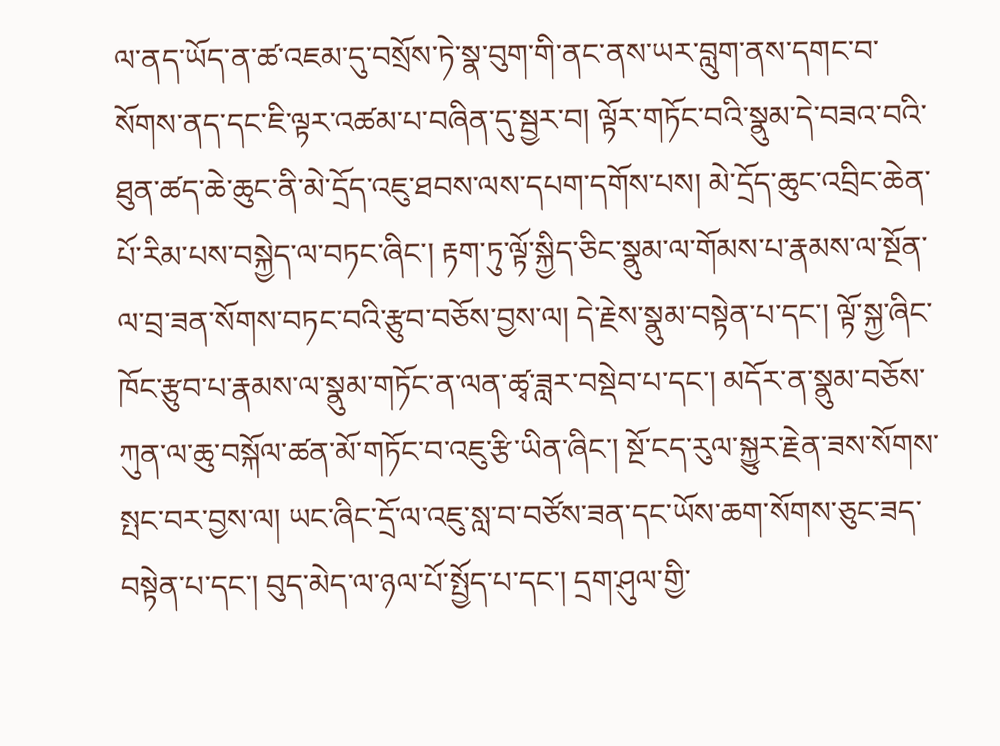ལ་ནད་ཡོད་ན་ཚ་འཇམ་དུ་བསྲོས་ཏེ་སྣ་བུག་གི་ནང་ནས་ཡར་བླུག་ནས་དགང་བ་སོགས་ནད་དང་ཇི་ལྟར་འཚམ་པ་བཞིན་དུ་སྦྱར་བ། ལྟོར་གཏོང་བའི་སྣུམ་དེ་བཟའ་བའི་ཐུན་ཚད་ཆེ་ཆུང་ནི་མེ་དྲོད་འཇུ་ཐབས་ལས་དཔག་དགོས་པས། མེ་དྲོད་ཆུང་འབྲིང་ཆེན་པོ་རིམ་པས་བསྐྱེད་ལ་བཏང་ཞིང་། རྟག་ཏུ་ལྟོ་སྐྱིད་ཅིང་སྣུམ་ལ་གོམས་པ་རྣམས་ལ་སྔོན་ལ་བྲ་ཟན་སོགས་བཏང་བའི་རྩུབ་བཅོས་བྱས་ལ། དེ་རྗེས་སྣུམ་བསྟེན་པ་དང་། ལྟོ་སྐྱ་ཞིང་ཁོང་རྩུབ་པ་རྣམས་ལ་སྣུམ་གཏོང་ན་ལན་ཚྭ་ཟླར་བསྡེབ་པ་དང་། མདོར་ན་སྣུམ་བཅོས་ཀུན་ལ་ཆུ་བསྐོལ་ཚན་མོ་གཏོང་བ་འཇུ་རྩི་ཡིན་ཞིང་། སྔོ་ངད་རུལ་སྐྱུར་རྗེན་ཟས་སོགས་སྤང་བར་བྱས་ལ། ཡང་ཞིང་དྲོ་ལ་འཇུ་སླ་བ་བཙོས་ཟན་དང་ཡོས་ཆག་སོགས་ཅུང་ཟད་བསྟེན་པ་དང་། བུད་མེད་ལ་ཉལ་པོ་སྤྱོད་པ་དང་། དྲག་ཤུལ་གྱི་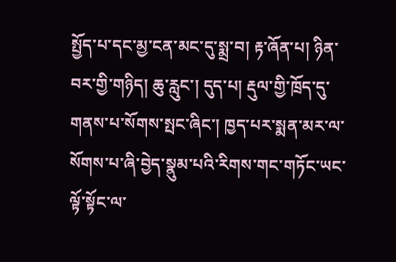སྤྱོད་པ་དང་མྱ་ངན་མང་དུ་སྨྲ་བ། རྟ་ཞོན་པ། ཉིན་བར་གྱི་གཉིད། ཆུ་རླུང་། དུད་པ། རྡུལ་གྱི་ཁྲོད་དུ་གནས་པ་སོགས་སྤང་ཞིང་། ཁྱད་པར་སྨན་མར་ལ་སོགས་པ་ཞི་བྱེད་སྣུམ་པའི་རིགས་གང་གཏོང་ཡང་ལྟོ་སྟོང་ལ་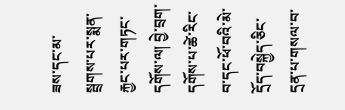ཟས་དང་མ་སྦྲགས་པར་སྨན་རྐྱང་པར་གཏང་དགོས་ལ། བྱེ་བྲག་དགོས་པ་ཚེ་རིང་བ་དང་ཕོ་བའི་མེ་དྲོད་བསྐྱེད་ཅིང་དྲན་པ་གསལ་བ་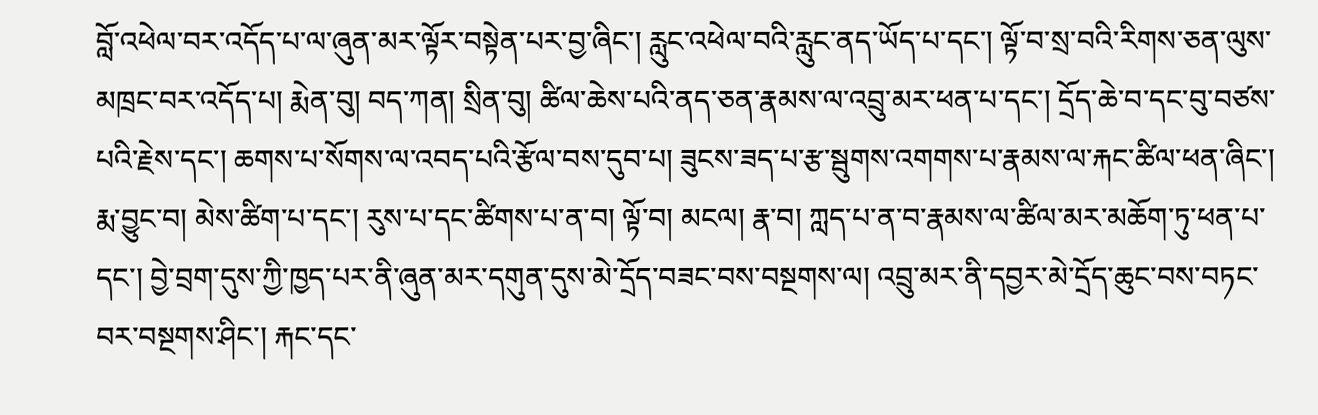བློ་འཕེལ་བར་འདོད་པ་ལ་ཞུན་མར་ལྟོར་བསྟེན་པར་བྱ་ཞིང་། རླུང་འཕེལ་བའི་རླུང་ནད་ཡོད་པ་དང་། ལྟོ་བ་སྲ་བའི་རིགས་ཅན་ལུས་མཁྲང་བར་འདོད་པ། རྨེན་བུ། བད་ཀན། སྲིན་བུ། ཚིལ་ཆེས་པའི་ནད་ཅན་རྣམས་ལ་འབྲུ་མར་ཕན་པ་དང་། དྲོད་ཆེ་བ་དང་བུ་བཙས་པའི་རྗེས་དང་། ཆགས་པ་སོགས་ལ་འབད་པའི་རྩོལ་བས་དུབ་པ། ཟུངས་ཟད་པ་རྩ་སྦུགས་འགགས་པ་རྣམས་ལ་རྐང་ཚིལ་ཕན་ཞིང་། རྨ་བྱུང་བ། མེས་ཚིག་པ་དང་། རུས་པ་དང་ཚིགས་པ་ན་བ། ལྟོ་བ། མངལ། རྣ་བ། ཀླད་པ་ན་བ་རྣམས་ལ་ཚིལ་མར་མཆོག་ཏུ་ཕན་པ་དང་། བྱེ་བྲག་དུས་ཀྱི་ཁྱད་པར་ནི་ཞུན་མར་དགུན་དུས་མེ་དྲོད་བཟང་བས་བསྔགས་ལ། འབྲུ་མར་ནི་དབྱར་མེ་དྲོད་ཆུང་བས་བཏང་བར་བསྔགས་ཤིང་། རྐང་དང་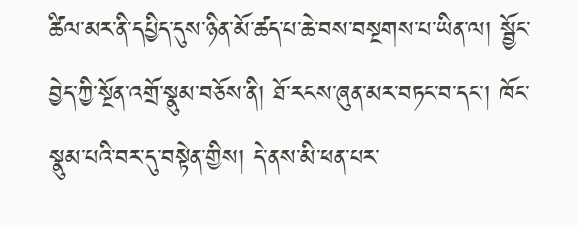ཚིལ་མར་ནི་དཔྱིད་དུས་ཉིན་མོ་ཚད་པ་ཆེ་བས་བསྔགས་པ་ཡིན་ལ། སྦྱོང་བྱེད་ཀྱི་སྔོན་འགྲོ་སྣུམ་བཅོས་ནི། ཐོ་རངས་ཞུན་མར་བཏང་བ་དང་། ཁོང་སྣུམ་པའི་བར་དུ་བསྟེན་གྱིས། དེ་ནས་མི་ཕན་པར་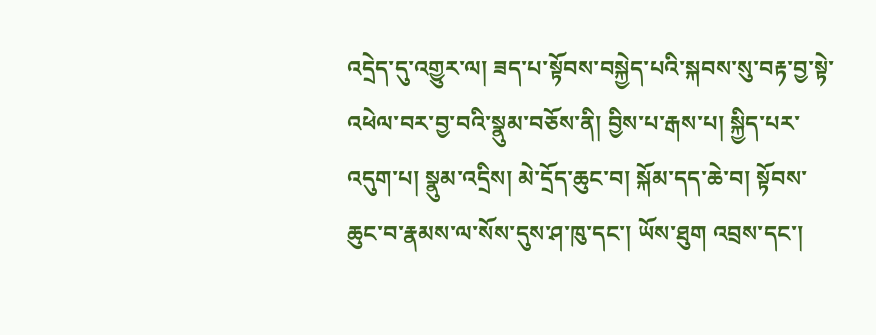འདྲེད་དུ་འགྱུར་ལ། ཟད་པ་སྟོབས་བསྐྱེད་པའི་སྐབས་སུ་བརྟ་བྱ་སྟེ་འཕེལ་བར་བྱ་བའི་སྣུམ་བཅོས་ནི། བྱིས་པ་རྒས་པ། སྐྱིད་པར་འདུག་པ། སྣུམ་འདྲིས། མེ་དྲོད་ཆུང་བ། སྐོམ་དད་ཆེ་བ། སྟོབས་ཆུང་བ་རྣམས་ལ་སོས་དུས་ཤ་ཁུ་དང་། ཡོས་ཐུག འབྲས་དང་།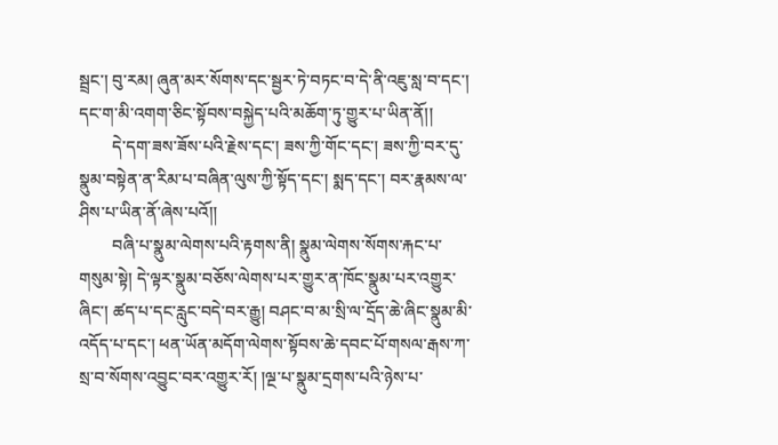སྦྲང་། བུ་རམ། ཞུན་མར་སོགས་དང་སྦྱར་ཏེ་བཏང་བ་དེ་ནི་འཇུ་སླ་བ་དང་། དང་ག་མི་འགག་ཅིང་སྟོབས་བསྐྱེད་པའི་མཆོག་ཏུ་གྱུར་པ་ཡིན་ནོ།།
        དེ་དག་ཟས་ཟོས་པའི་རྗེས་དང་། ཟས་ཀྱི་གོང་དང་། ཟས་ཀྱི་བར་དུ་སྣུམ་བསྟེན་ན་རིམ་པ་བཞིན་ལུས་ཀྱི་སྟོད་དང་། སྨད་དང་། བར་རྣམས་ལ་ཤིས་པ་ཡིན་ནོ་ཞེས་པའོ།།
        བཞི་པ་སྣུམ་ལེགས་པའི་རྟགས་ནི། སྣུམ་ལེགས་སོགས་རྐང་པ་གསུམ་སྟེ། དེ་ལྟར་སྣུམ་བཅོས་ལེགས་པར་གྱུར་ན་ཁོང་སྣུམ་པར་འགྱུར་ཞིང་། ཚད་པ་དང་རླུང་བདེ་བར་རྒྱུ། བཤང་བ་མ་སྲི་ལ་དྲོད་ཆེ་ཞིང་སྣུམ་མི་འདོད་པ་དང་། ཕན་ཡོན་མདོག་ལེགས་སྟོབས་ཆེ་དབང་པོ་གསལ་རྒས་ཀ་སྲ་བ་སོགས་འབྱུང་བར་འགྱུར་རོ། །ལྔ་པ་སྣུམ་དྲགས་པའི་ཉེས་པ་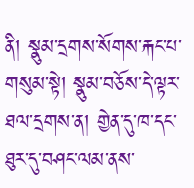ནི། སྣུམ་དྲགས་སོགས་རྐང་པ་གསུམ་སྟེ། སྣུམ་བཅོས་དེ་ལྟར་ཐལ་དྲགས་ན། གྱེན་དུ་ཁ་དང་ཐུར་དུ་བཤང་ལམ་ནས་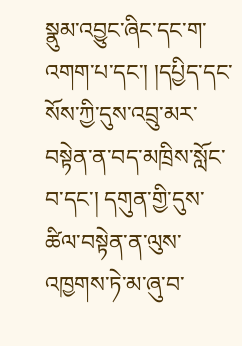སྣུམ་འབྱུང་ཞིང་དང་ག་འགག་པ་དང་། །དཔྱིད་དང་སོས་ཀྱི་དུས་འབྲུ་མར་བསྟེན་ན་བད་མཁྲིས་སློང་བ་དང་། དགུན་གྱི་དུས་ཚིལ་བསྟེན་ན་ལུས་འཁྱགས་ཏེ་མ་ཞུ་བ་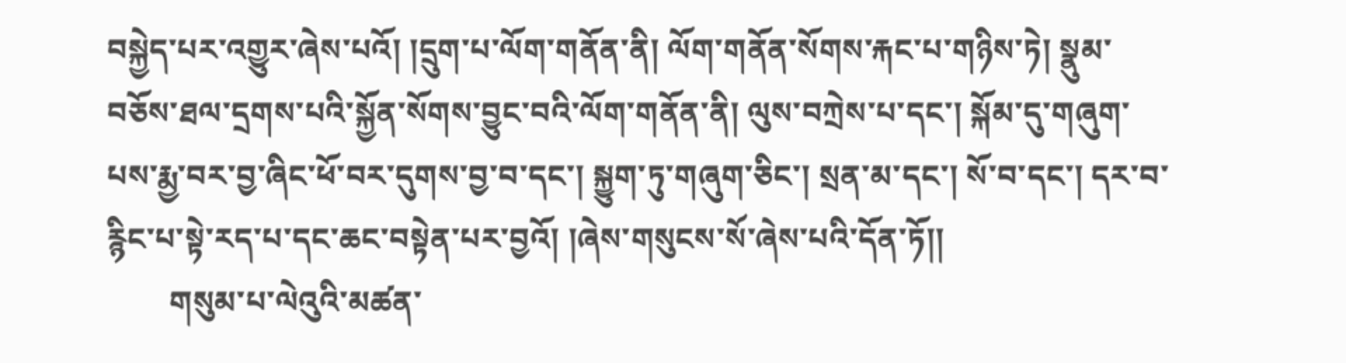བསྐྱེད་པར་འགྱུར་ཞེས་པའོ། །དྲུག་པ་ལོག་གནོན་ནི། ལོག་གནོན་སོགས་རྐང་པ་གཉིས་ཏེ། སྣུམ་བཅོས་ཐལ་དྲགས་པའི་སྐྱོན་སོགས་བྱུང་བའི་ལོག་གནོན་ནི། ལུས་བཀྲེས་པ་དང་། སྐོམ་དུ་གཞུག་པས་རྨྱ་བར་བྱ་ཞིང་ཕོ་བར་དུགས་བྱ་བ་དང་། སྐྱུག་ཏུ་གཞུག་ཅིང་། སྲན་མ་དང་། སོ་བ་དང་། དར་བ་རྙིང་པ་སྟེ་རད་པ་དང་ཆང་བསྟེན་པར་བྱའོ། །ཞེས་གསུངས་སོ་ཞེས་པའི་དོན་ཏོ།།
        གསུམ་པ་ལེའུའི་མཚན་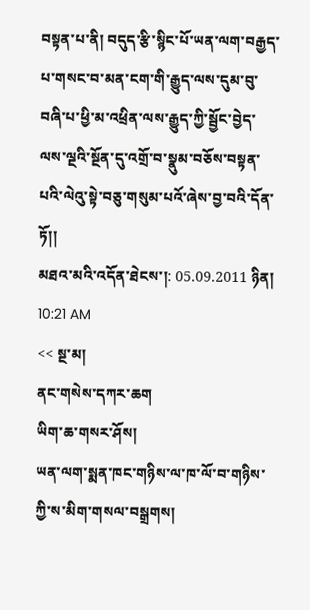བསྟན་པ་ནི། བདུད་རྩི་སྙིང་པོ་ཡན་ལག་བརྒྱད་པ་གསང་བ་མན་ངག་གི་རྒྱུད་ལས་དུམ་བུ་བཞི་པ་ཕྱི་མ་འཕྲིན་ལས་རྒྱུད་ཀྱི་སྦྱོང་བྱེད་ལས་ལྔའི་སྔོན་དུ་འགྲོ་བ་སྣུམ་བཅོས་བསྟན་པའི་ལེའུ་སྟེ་བཅུ་གསུམ་པའོ་ཞེས་བྱ་བའི་དོན་ཏོ།།
མཐའ་མའི་འདོན་ཐེངས་།: 05.09.2011 ཉིན། 10:21 AM
<< སྔ་མ།
ནང་གསེས་དཀར་ཆག
ཡིག་ཆ་གསར་ཤོས།
ཡན་ལག་སྨན་ཁང་གཉིས་ལ་ཁ་ལོ་བ་གཉིས་ཀྱི་ས་མིག་གསལ་བསྒྲགས།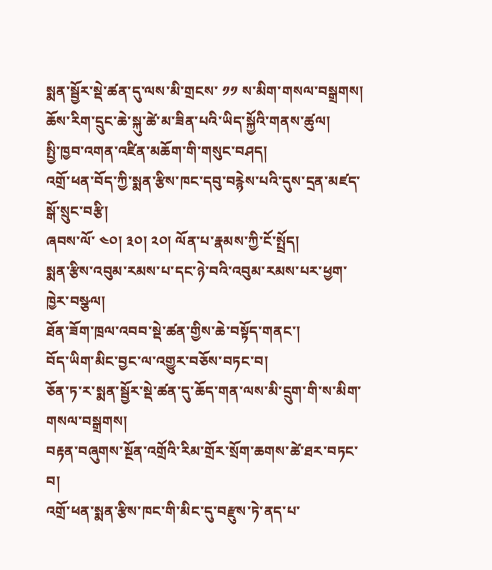སྨན་སྦྱོར་སྡེ་ཚན་དུ་ལས་མི་གྲངས་ ༡༡ ས་མིག་གསལ་བསྒྲགས།
ཆོས་རིག་དྲུང་ཆེ་སྐུ་ཚེ་མ་ཟིན་པའི་ཡིད་སྐྱོའི་གནས་ཚུལ།
སྤྱི་ཁྱབ་འགན་འཛིན་མཆོག་གི་གསུང་བཤད།
འགྲོ་ཕན་བོད་ཀྱི་སྨན་རྩིས་ཁང་དབུ་བརྙེས་པའི་དུས་དྲན་མཛད་སྒོ་སྲུང་བརྩི།
ཞབས་ལོ་ ༤༠། ༣༠། ༢༠། ལོན་པ་རྣམས་ཀྱི་ངོ་སྤྲོད།
སྨན་རྩིས་འབུམ་རམས་པ་དང་ཉེ་བའི་འབུམ་རམས་པར་ཕྱག་ཁྱེར་བསྩལ།
ཐོན་ཟོག་ཁྲལ་འབབ་སྡེ་ཚན་གྱིས་ཆེ་བསྟོད་གནང་།
བོད་ཡིག་མིང་བྱང་ལ་འགྱུར་བཅོས་བཏང་བ།
ཅོན་ཏ་ར་སྨན་སྦྱོར་སྡེ་ཚན་དུ་ཆོད་གན་ལས་མི་དྲུག་གི་ས་མིག་གསལ་བསྒྲགས།
བརྟན་བཞུགས་སྔོན་འགྲོའི་རིམ་གྲོར་སྲོག་ཆགས་ཚེ་ཐར་བཏང་བ།
འགྲོ་ཕན་སྨན་རྩིས་ཁང་གི་མིང་དུ་བརྫུས་ཏེ་ནད་པ་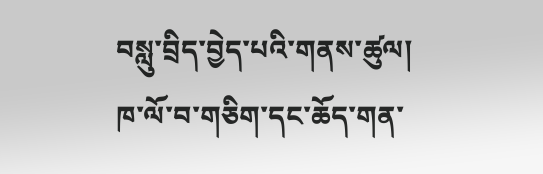བསླུ་བྲིད་བྱེད་པའི་གནས་ཚུལ།
ཁ་ལོ་བ་གཅིག་དང་ཆོད་གན་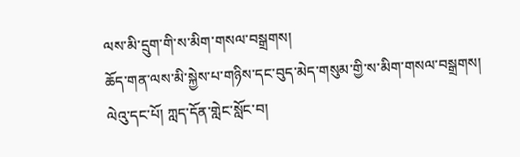ལས་མི་དྲུག་གི་ས་མིག་གསལ་བསྒྲགས།
ཆོད་གན་ལས་མི་སྐྱེས་པ་གཉིས་དང་བུད་མེད་གསུམ་གྱི་ས་མིག་གསལ་བསྒྲགས།
ལེའུ་དང་པོ། ཀླད་དོན་གླེང་སློང་བ།